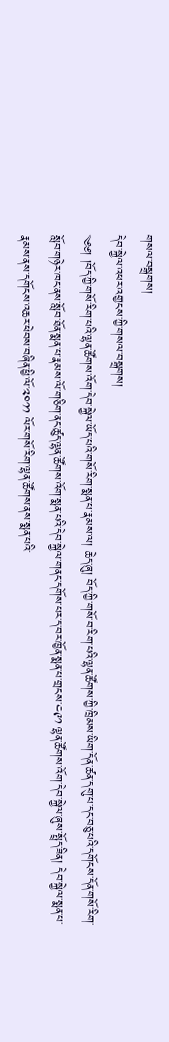གསལ་བསྒྲགས།
དེབ་སྐྱེལ་འཕར་འགྱངས་ཀྱི་གསལ་བསྒྲགས།
༄༅། །བོད་ཀྱི་གསོ་རིག་པའི་ལྷན་ཚོགས་འོག་དེབ་སྐྱེལ་ཡོད་པའི་གསོ་རིག་སྨན་པ་རྣམས་ལ། ཆེད་ཞུ། བོད་ཀྱི་གསོ་བ་རིག་པའི་ལྷན་ཚོགས་ཀྱི་ཁྲིམས་ཡིག་དོན་ཚན་དགུ་པ་དང་བཅུ་པའི་དགོངས་དོན་གསོ་རིག་སློབ་གཉེར་ཁང་ནས་སློབ་ཐོན་སྨན་པ་རྣམས་ལོ་གཅིག་ནང་ཚུད་ལྷན་ཚོགས་འོག་སྨན་པའི་དེབ་སྐྱེལ་གནང་དགོས་པར་ད་བར་ཁྱོན་སྨན་པ་གྲངས་༤༩༡ ལྷན་ཚོགས་འོག་དེབ་སྐྱེལ་ཞུས་སྤྲོད་ཟིན། དེབ་སྐྱེལ་སྨན་པ་རྣམས་ནས་དགོངས་འཆར་ཕེབས་བཞིན་ཕྱི་ལོ་༢༠༡༡ ལོར་གསོ་རིག་ལྷན་ཚོགས་ནས་སྨན་པའི་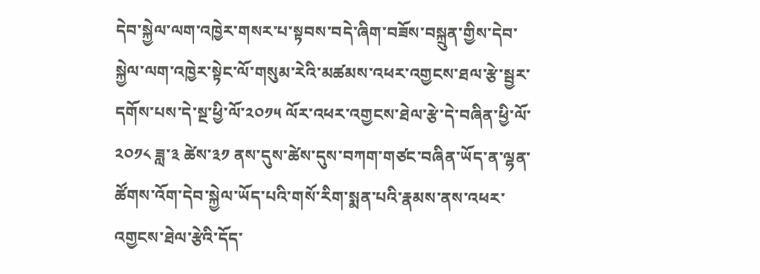དེབ་སྐྱེལ་ལག་འཁྱེར་གསར་པ་སྟབས་བདེ་ཞིག་བཟོས་བསྐྲུན་གྱིས་དེབ་སྐྱེལ་ལག་འཁྱེར་སྟེང་ལོ་གསུམ་རེའི་མཚམས་འཕར་འགྱངས་ཐལ་རྩེ་སྦྱར་དགོས་པས་དེ་སྔ་ཕྱི་ལོ་༢༠༡༥ ལོར་འཕར་འགྱངས་ཐེལ་རྩེ་དེ་བཞིན་ཕྱི་ལོ་༢༠༡༨ ཟླ་༣ ཚེས་༣༡ ནས་དུས་ཚེས་དུས་བཀག་གཙང་བཞིན་ཡོད་ན་ལྷན་ཚོགས་འོག་དེབ་སྐྱེལ་ཡོད་པའི་གསོ་རིག་སྨན་པའི་རྣམས་ནས་འཕར་འགྱངས་ཐེལ་རྩེའི་དོད་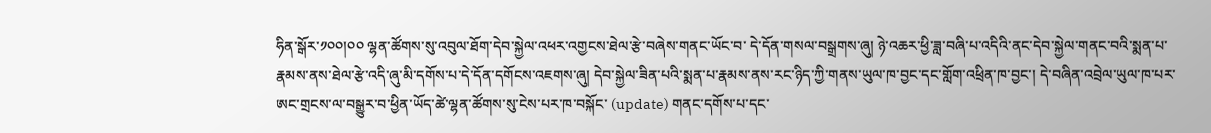ཧིན་སྒོར་༡༠༠།༠༠ ལྷན་ཚོགས་སུ་འབུལ་ཐོག་དེབ་སྐྱེལ་འཕར་འགྱངས་ཐེལ་རྩེ་བཞེས་གནང་ཡོང་བ་ དེ་དོན་གསལ་བསྒྲགས་ཞུ། ཉེ་འཆར་ཕྱི་ཟླ་བཞི་པ་འདིའི་ནང་དེབ་སྐྱེལ་གནང་བའི་སྨན་པ་རྣམས་ནས་ཐེལ་རྩེ་འདི་ཞུ་མི་དགོས་པ་དེ་དོན་དགོངས་འཇགས་ཞུ། དེབ་སྐྱེལ་ཟིན་པའི་སྨན་པ་རྣམས་ནས་རང་ཉིད་ཀྱི་གནས་ཡུལ་ཁ་བྱང་དང་གློག་འཕྲིན་ཁ་བྱང་། དེ་བཞིན་འབྲེལ་ཡུལ་ཁ་པར་ཨང་གྲངས་ལ་བསྒྱུར་བ་ཕྱིན་ཡོད་ཚེ་ལྷན་ཚོགས་སུ་ངེས་པར་ཁ་བསྐོང་ (update) གནང་དགོས་པ་དང་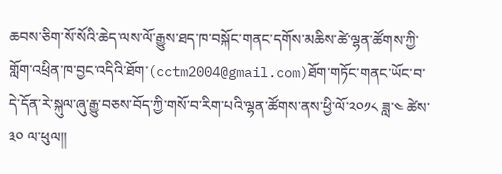ཆབས་ཅིག་སོ་སོའི་ཆེད་ལས་ལོ་རྒྱུས་ཐད་ཁ་བསྐོང་གནང་དགོས་མཆིས་ཚེ་ལྷན་ཚོགས་ཀྱི་གློག་འཕྲིན་ཁ་བྱང་འདིའི་ཐོག་(cctm2004@gmail.com)ཐོག་གཏོང་གནང་ཡོང་བ་དེ་དོན་རེ་སྐུལ་ཞུ་རྒྱུ་བཅས་བོད་ཀྱི་གསོ་བ་རིག་པའི་ལྷན་ཚོགས་ནས་ཕྱི་ལོ་༢༠༡༨ ཟླ་༤ ཚེས་༣༠ ལ་ཕུལ།།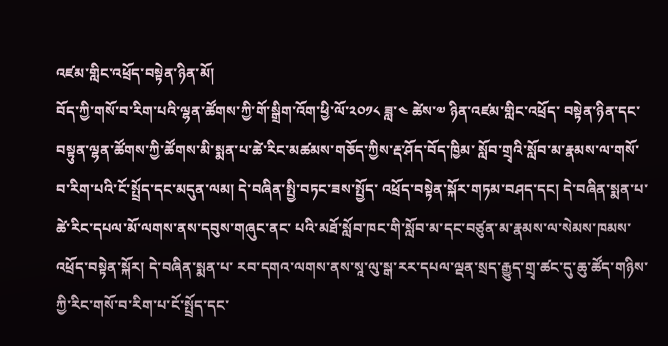འཛམ་གླིང་འཕྲོད་བསྟེན་ཉིན་མོ།
བོད་ཀྱི་གསོ་བ་རིག་པའི་ལྷན་ཚོགས་ཀྱི་གོ་སྒྲིག་འོག་ཕྱི་ལོ་༢༠༡༨ ཟླ་༤ ཚེས་༧ ཉིན་འཛམ་གླིང་འཕྲོད་ བསྟེན་ཉིན་དང་བསྟུན་ལྷན་ཚོགས་ཀྱི་ཚོགས་མི་སྨན་པ་ཚེ་རིང་མཚམས་གཅོད་ཀྱིས་རྡ་ཤོད་བོད་ཁྱིམ་ སློབ་གྲྭའི་སློབ་མ་རྣམས་ལ་གསོ་བ་རིག་པའི་ངོ་སྤྲོད་དང་མདུན་ལམ། དེ་བཞིན་སྤྱི་བཏང་ཟས་སྤྱོད་ འཕྲོད་བསྟེན་སྐོར་གཏམ་བཤད་དང། དེ་བཞིན་སྨན་པ་ཚེ་རིང་དཔལ་མོ་ལགས་ནས་དབུས་གཞུང་ནང་ པའི་མཐོ་སློབ་ཁང་གི་སློབ་མ་དང་བཙུན་མ་རྣམས་ལ་སེམས་ཁམས་འཕྲོད་བསྟེན་སྐོར། དེ་བཞིན་སྨན་པ་ རབ་དགའ་ལགས་ནས་སཱ་ལུ་སྒ་རར་དཔལ་ལྡན་སྲད་རྒྱུད་གྲྭ་ཚང་དུ་ཆུ་ཚོད་གཉིས་ཀྱི་རིང་གསོ་བ་རིག་པ་ངོ་སྤྲོད་དང་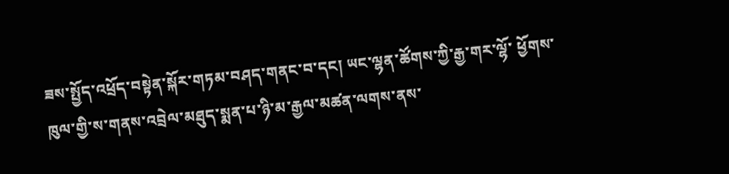ཟས་སྤྱོད་འཕྲོད་བསྟེན་སྐོར་གཏམ་བཤད་གནང་བ་དང། ཡང་ལྷན་ཚོགས་ཀྱི་རྒྱ་གར་ལྷོ་ ཕྱོགས་ཁུལ་གྱི་ས་གནས་འབྲེལ་མཐུད་སྨན་པ་ཉི་མ་རྒྱལ་མཚན་ལགས་ནས་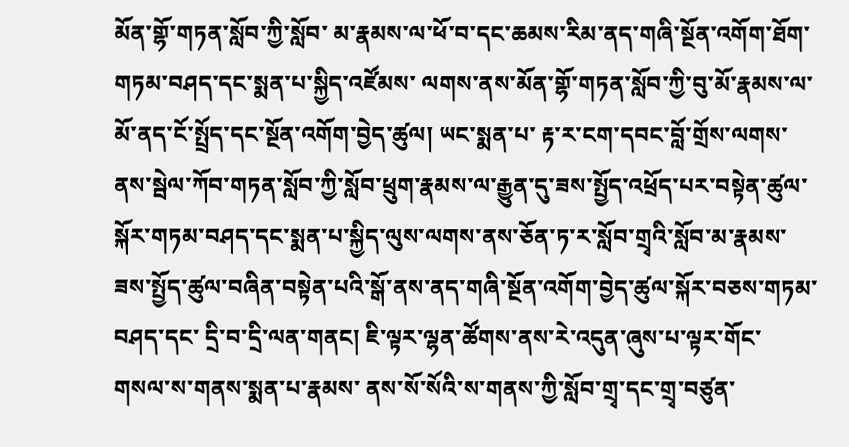མོན་གྷོ་གཏན་སློབ་ཀྱི་སློབ་ མ་རྣམས་ལ་ཕོ་བ་དང་ཆམས་རིམ་ནད་གཞི་སྔོན་འགོག་ཐོག་གཏམ་བཤད་དང་སྨན་པ་སྐྱིད་འཛོམས་ ལགས་ནས་མོན་གྷོ་གཏན་སློབ་ཀྱི་བུ་མོ་རྣམས་ལ་མོ་ནད་ངོ་སྤྲོད་དང་སྔོན་འགོག་བྱེད་ཚུལ། ཡང་སྨན་པ་ རྟ་ར་ངག་དབང་བློ་གྲོས་ལགས་ནས་སྦེལ་ཀོབ་གཏན་སློབ་ཀྱི་སློབ་ཕྲུག་རྣམས་ལ་རྒྱུན་དུ་ཟས་སྤྱོད་འཕྲོད་པར་བསྟེན་ཚུལ་སྐོར་གཏམ་བཤད་དང་སྨན་པ་སྐྱིད་ལུས་ལགས་ནས་ཅོན་ཏ་ར་སློབ་གྲྭའི་སློབ་མ་རྣམས་ཟས་སྤྱོད་ཚུལ་བཞིན་བསྟེན་པའི་སྒོ་ནས་ནད་གཞི་སྔོན་འགོག་བྱེད་ཚུལ་སྐོར་བཅས་གཏམ་བཤད་དང་ དྲི་བ་དྲི་ལན་གནང། ཇི་ལྟར་ལྷན་ཚོགས་ནས་རེ་འདུན་ཞུས་པ་ལྟར་གོང་གསལ་ས་གནས་སྨན་པ་རྣམས་ ནས་སོ་སོའི་ས་གནས་ཀྱི་སློབ་གྲྭ་དང་གྲྭ་བཙུན་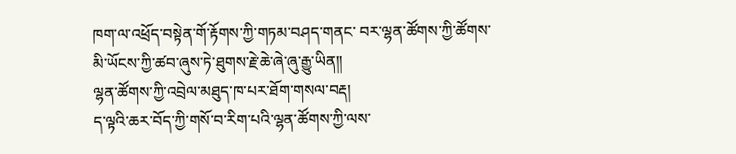ཁག་ལ་འཕྲོད་བསྟེན་གོ་རྟོགས་ཀྱི་གཏམ་བཤད་གནང་ བར་ལྷན་ཚོགས་ཀྱི་ཚོགས་མི་ཡོངས་ཀྱི་ཚབ་ཞུས་ཏེ་ཐུགས་རྗེ་ཆེ་ཞེ་ཞུ་རྒྱུ་ཡིན།།
ལྷན་ཚོགས་ཀྱི་འབྲེལ་མཐུད་ཁ་པར་ཐོག་གསལ་བརྡ།
ད་ལྟའི་ཆར་བོད་ཀྱི་གསོ་བ་རིག་པའི་ལྷན་ཚོགས་ཀྱི་ལས་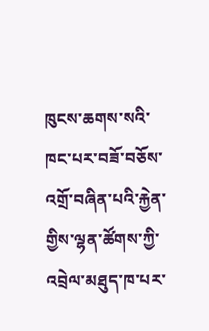ཁུངས་ཆགས་སའི་ཁང་པར་བཟོ་བཅོས་འགྲོ་བཞིན་པའི་རྐྱེན་གྱིས་ལྷན་ཚོགས་ཀྱི་འབྲེལ་མཐུད་ཁ་པར་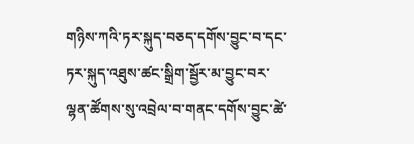གཉིས་ཀའི་ཏར་སྐུད་བཅད་དགོས་བྱུང་བ་དང་ཏར་སྐུད་འཐུས་ཚང་སྒྲིག་སྦྱོར་མ་བྱུང་བར་ལྷན་ཚོགས་སུ་འབྲེལ་བ་གནང་དགོས་བྱུང་ཚེ་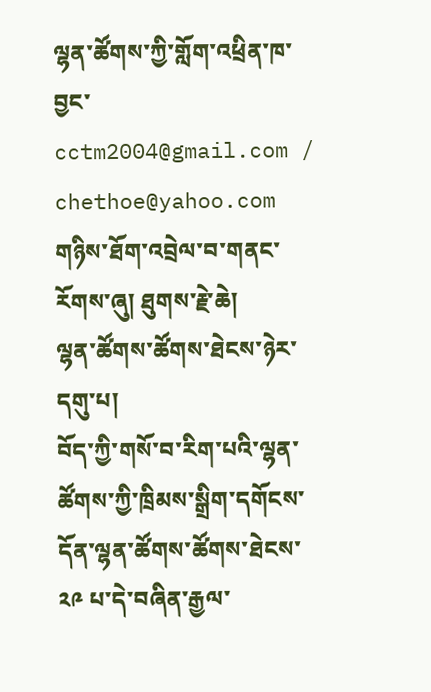ལྷན་ཚོགས་ཀྱི་གློག་འཕྲིན་ཁ་བྱང་cctm2004@gmail.com / chethoe@yahoo.com གཉིས་ཐོག་འབྲེལ་བ་གནང་རོགས་ཞུ། ཐུགས་རྗེ་ཆེ།
ལྷན་ཚོགས་ཚོགས་ཐེངས་ཉེར་དགུ་པ།
བོད་ཀྱི་གསོ་བ་རིག་པའི་ལྷན་ཚོགས་ཀྱི་ཁྲིམས་སྒྲིག་དགོངས་དོན་ལྷན་ཚོགས་ཚོགས་ཐེངས་༢༩ པ་དེ་བཞིན་རྒྱལ་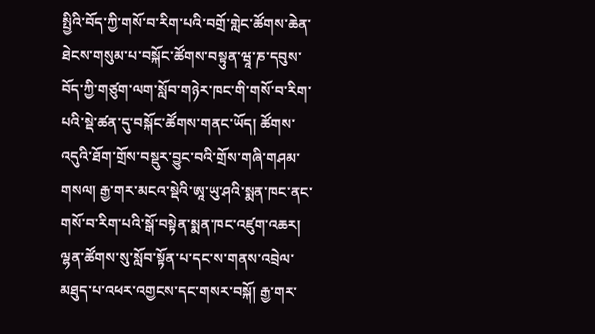སྤྱིའི་བོད་ཀྱི་གསོ་བ་རིག་པའི་བགྲོ་གླེང་ཚོགས་ཆེན་ཐེངས་གསུམ་པ་བསྐོང་ཚོགས་བསྟུན་ཝཱ་ཎ་དབུས་བོད་ཀྱི་གཙུག་ལག་སློབ་གཉེར་ཁང་གི་གསོ་བ་རིག་པའི་སྡེ་ཚན་དུ་བསྐོང་ཚོགས་གནང་ཡོད། ཚོགས་འདུའི་ཐོག་གྲོས་བསྡུར་བྱུང་བའི་གྲོས་གཞི་གཤམ་གསལ། རྒྱ་གར་མངའ་སྡེའི་ཨཱ་ཡུ་ཤའི་སྨན་ཁང་ནང་གསོ་བ་རིག་པའི་སྒོ་བསྟེན་སྨན་ཁང་འཛུག་འཆར། ལྷན་ཚོགས་སུ་སློབ་སྟོན་པ་དང་ས་གནས་འབྲེལ་མཐུད་པ་འཕར་འགྱངས་དང་གསར་བསྐོ། རྒྱ་གར་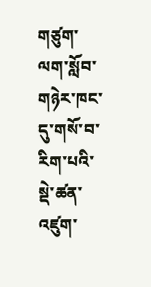གཙུག་ལག་སློབ་གཉེར་ཁང་དུ་གསོ་བ་རིག་པའི་སྡེ་ཚན་འཛུག་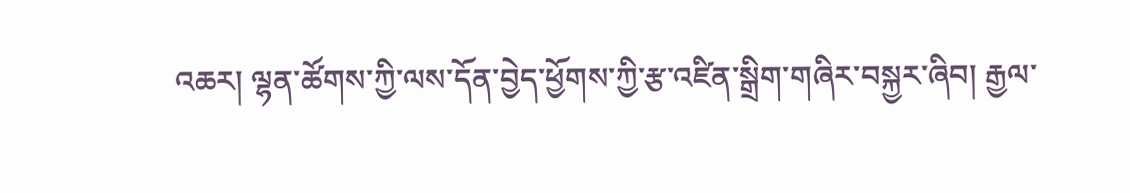འཆར། ལྷན་ཚོགས་ཀྱི་ལས་དོན་བྱེད་ཕྱོགས་ཀྱི་རྩ་འཛིན་སྒྲིག་གཞིར་བསྐྱར་ཞིབ། རྒྱལ་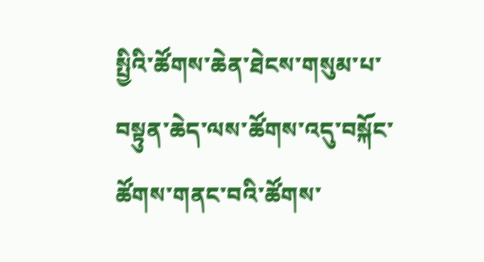སྤྱིའི་ཚོགས་ཆེན་ཐེངས་གསུམ་པ་བསྟུན་ཆེད་ལས་ཚོགས་འདུ་བསྐོང་ཚོགས་གནང་བའི་ཚོགས་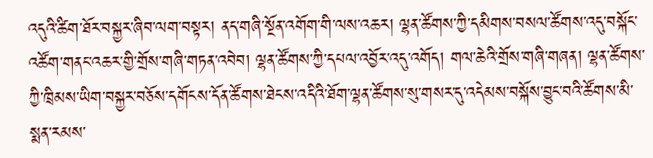འདུའི་ཚིག་ཐོར་བསྐྱར་ཞིབ་ལག་བསྟར། ནད་གཞི་སྔོན་འགོག་གི་ལས་འཆར། ལྷན་ཚོགས་ཀྱི་དམིགས་བསལ་ཚོགས་འདུ་བསྐོང་འཚོག་གནང་འཆར་གྱི་གྲོས་གཞི་གཏན་འབེབ། ལྷན་ཚོགས་ཀྱི་དཔལ་འབྱོར་འདུ་འགོད། གལ་ཆེའི་གྲོས་གཞི་གཞན། ལྷན་ཚོགས་ཀྱི་ཁྲིམས་ཡིག་བསྐྱར་བཅོས་དགོངས་དོན་ཚོགས་ཐེངས་འདིའི་ཐོག་ལྷན་ཚོགས་སུ་གསར་དུ་འདེམས་བསྐོས་བྱུང་བའི་ཚོགས་མི་སྨན་རམས་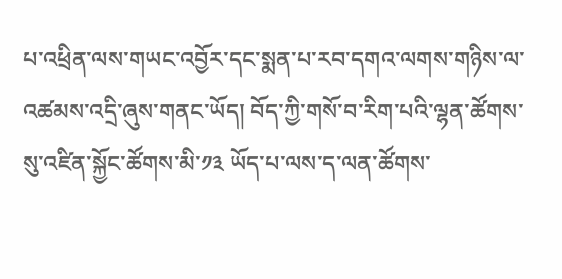པ་འཕྲིན་ལས་གཡང་འབྱོར་དང་སྨན་པ་རབ་དགའ་ལགས་གཉིས་ལ་འཚམས་འདྲི་ཞུས་གནང་ཡོད། བོད་ཀྱི་གསོ་བ་རིག་པའི་ལྷན་ཚོགས་སུ་འཛིན་སྐྱོང་ཚོགས་མི་༡༣ ཡོད་པ་ལས་ད་ལན་ཚོགས་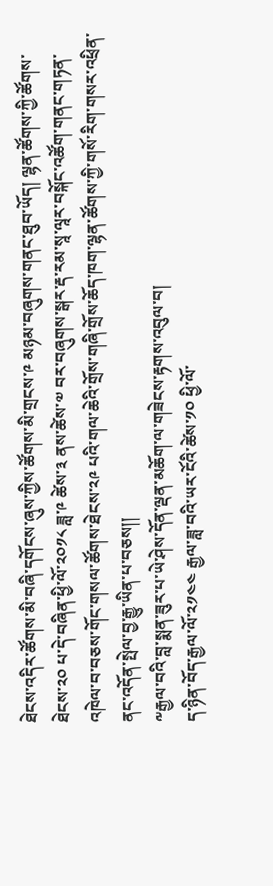ཐེངས་འདིར་ཚོགས་མི་བཞི་དགོངས་ཞུས་ཀྱིས་ཚོགས་མི་གྲངས་༩ མཉམ་བཞུགས་གནང་ཐུབ་ཡོད། ལྷན་ཚོགས་ཀྱི་ཚོགས་ཐེངས་༢༠ པ་དེ་བཞིན་ཕྱི་ལོ་༢༠༡༨ ཟླ་༩ ཚེས་༣ ནས་ཚེས་༧ བར་བཞུགས་སྒར་རྡ་རམ་སཱ་ལཱར་བསྐོང་འཚོག་གནང་གཏན་འཁེལ་བ་བཅས་གོང་གསལ་ཚོགས་ཐེངས་༢༩ པའི་གལ་ཆེའི་གྲོས་གཞི་གྲོས་ཆོད་ཁག་ལྷན་ཚོགས་ཀྱི་གསོ་རིག་གསར་འཕྲིན་ནང་འདོན་སྤེལ་བྱ་རྒྱུ་ཡིན་པ་བཅས།།
༸རྒྱལ་བའི་བླ་སྨན་ཟུར་པ་ཡེ་ཤེས་དོན་ལྡན་མཆོག་ལ་གཟེངས་རྟགས་འབུལ་བ།
ད་ཉིན་བོད་རྒྱལ་ལོ་༢༡༤༤ རྒྱལ་ཟླ་བའི་ཡར་ངོའི་ཚེས་༡༠ ཕྱི་ལོ་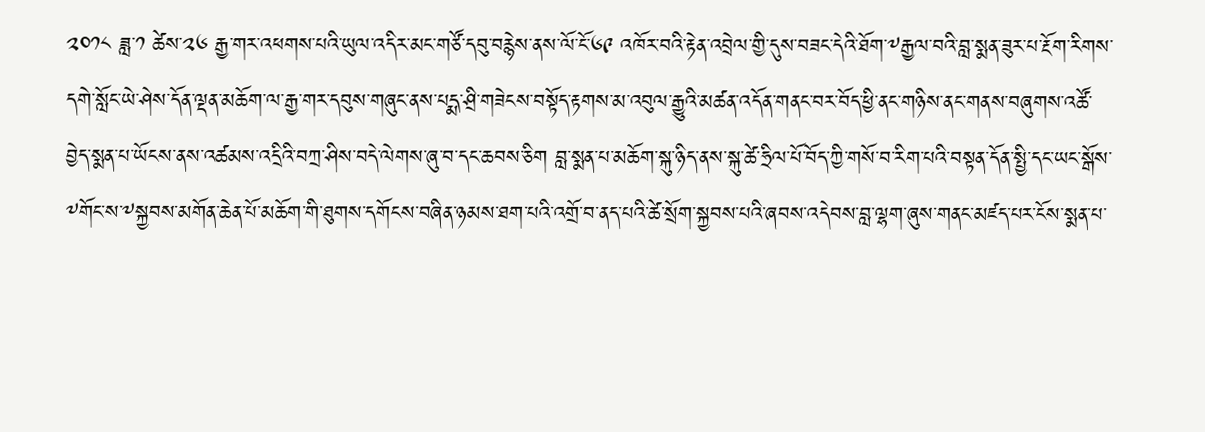༢༠༡༨ ཟླ་༡ ཚེས་༢༦ རྒྱ་གར་འཕགས་པའི་ཡུལ་འདིར་མང་གཙོ་དབུ་བརྙེས་ནས་ལོ་ངོ་༦༩ འཁོར་བའི་རྟེན་འབྲེལ་གྱི་དུས་བཟང་དེའི་ཐོག་༸རྒྱལ་བའི་བླ་སྨན་ཟུར་པ་རྔོག་རིགས་དགེ་སློང་ཡེ་ཤེས་དོན་ལྡན་མཆོག་ལ་རྒྱ་གར་དབུས་གཞུང་ནས་པདྨ་ཤྲི་གཟེངས་བསྟོད་རྟགས་མ་འབུལ་རྒྱུའི་མཚན་འདོན་གནང་བར་བོད་ཕྱི་ནང་གཉིས་ནང་གནས་བཞུགས་འཚོ་བྱེད་སྨན་པ་ཡོངས་ནས་འཚམས་འདྲིའི་བཀྲ་ཤིས་བདེ་ལེགས་ཞུ་བ་དང་ཆབས་ཅིག བླ་སྨན་པ་མཆོག་སྐུ་ཉིད་ནས་སྐུ་ཚེ་ཧྲིལ་པོ་བོད་ཀྱི་གསོ་བ་རིག་པའི་བསྟན་དོན་སྤྱི་དང་ཡང་སྒོས་༸གོང་ས་༸སྐྱབས་མགོན་ཆེན་པོ་མཆོག་གི་ཐུགས་དགོངས་བཞིན་ཉམས་ཐག་པའི་འགྲོ་བ་ནད་པའི་ཚེ་སྲོག་སྐྱབས་པའི་ཞབས་འདེབས་བླ་ལྷག་ཞུས་གནང་མཛད་པར་ངོས་སྨན་པ་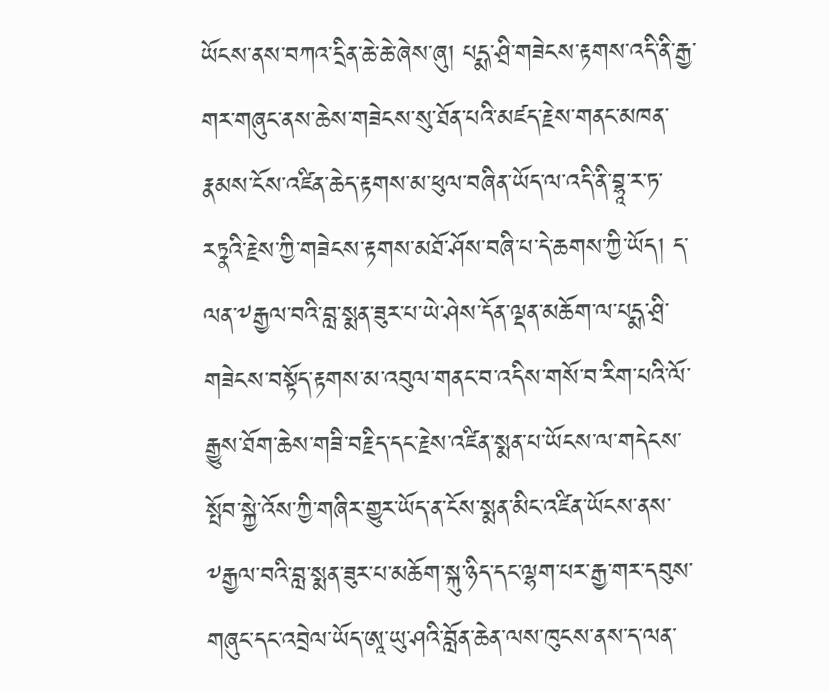ཡོངས་ནས་བཀའ་དྲིན་ཆེ་ཆེ་ཞེས་ཞུ། པདྨ་ཤྲི་གཟེངས་རྟགས་འདི་ནི་རྒྱ་གར་གཞུང་ནས་ཆེས་གཟེངས་སུ་ཐོན་པའི་མཛད་རྗེས་གནང་མཁན་རྣམས་ངོས་འཛིན་ཆེད་རྟགས་མ་ཕུལ་བཞིན་ཡོད་ལ་འདི་ནི་བྷཱ་ར་ཏ་རཏྣའི་རྗེས་ཀྱི་གཟེངས་རྟགས་མཐོ་ཤོས་བཞི་པ་དེ་ཆགས་ཀྱི་ཡོད། ད་ལན་༸རྒྱལ་བའི་བླ་སྨན་ཟུར་པ་ཡེ་ཤེས་དོན་ལྡན་མཆོག་ལ་པདྨ་ཤྲི་གཟེངས་བསྟོད་རྟགས་མ་འབུལ་གནང་བ་འདིས་གསོ་བ་རིག་པའི་ལོ་རྒྱུས་ཐོག་ཆེས་གཟི་བརྗིད་དང་རྗེས་འཛིན་སྨན་པ་ཡོངས་ལ་གདེངས་སྤོབ་སྐྱེ་འོས་ཀྱི་གཞིར་གྱུར་ཡོད་ན་ངོས་སྨན་མིང་འཛིན་ཡོངས་ནས་༸རྒྱལ་བའི་བླ་སྨན་ཟུར་པ་མཆོག་སྐུ་ཉིད་དང་ལྷག་པར་རྒྱ་གར་དབུས་གཞུང་དང་འབྲེལ་ཡོད་ཨཱ་ཡུ་ཤའི་བློན་ཆེན་ལས་ཁུངས་ནས་ད་ལན་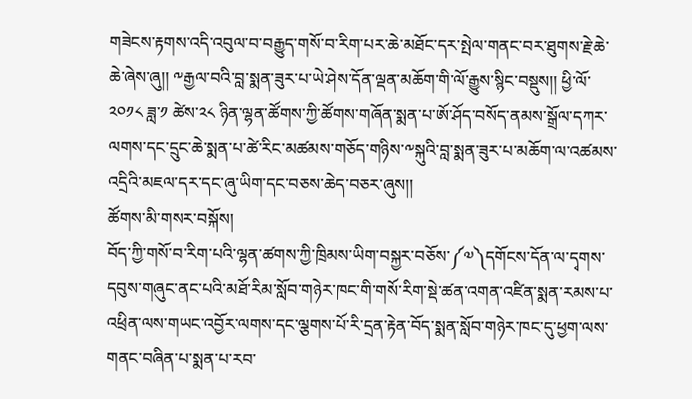གཟེངས་རྟགས་འདི་འབུལ་བ་བརྒྱུད་གསོ་བ་རིག་པར་ཆེ་མཐོང་དར་སྤེལ་གནང་བར་ཐུགས་རྗེ་ཆེ་ཆེ་ཞེས་ཞུ།། ༸རྒྱལ་བའི་བླ་སྨན་ཟུར་པ་ཡེ་ཤེས་དོན་ལྡན་མཆོག་གི་ལོ་རྒྱུས་སྙིང་བསྡུས།། ཕྱི་ལོ་༢༠༡༨ ཟླ་༡ ཚེས་༢༨ ཉིན་ལྷན་ཚོགས་ཀྱི་ཚོགས་གཞོན་སྨན་པ་ཨོ་ཤོད་བསོད་ནམས་སྒྲོལ་དཀར་ལགས་དང་དྲུང་ཆེ་སྨན་པ་ཚེ་རིང་མཚམས་གཅོད་གཉིས་༸སྐུའི་བླ་སྨན་ཟུར་པ་མཆོག་ལ་འཚམས་འདྲིའི་མཇལ་དར་དང་ཞུ་ཡིག་དང་བཅས་ཆེད་བཅར་ཞུས།།
ཚོགས་མི་གསར་བསྐོས།
བོད་ཀྱི་གསོ་བ་རིག་པའི་ལྷན་ཚགས་ཀྱི་ཁྲིམས་ཡིག་བསྐྱར་བཅོས་༼༧༽དགོངས་དོན་ལ་དྭགས་དབུས་གཞུང་ནང་པའི་མཐོ་རིམ་སློབ་གཉེར་ཁང་གི་གསོ་རིག་སྡེ་ཚན་འགན་འཛིན་སྨན་རམས་པ་འཕྲིན་ལས་གཡང་འབྱོར་ལགས་དང་ལྕགས་པོ་རི་དྲན་རྟེན་བོད་སྨན་སློབ་གཉེར་ཁང་དུ་ཕྱག་ལས་གནང་བཞིན་པ་སྨན་པ་རབ་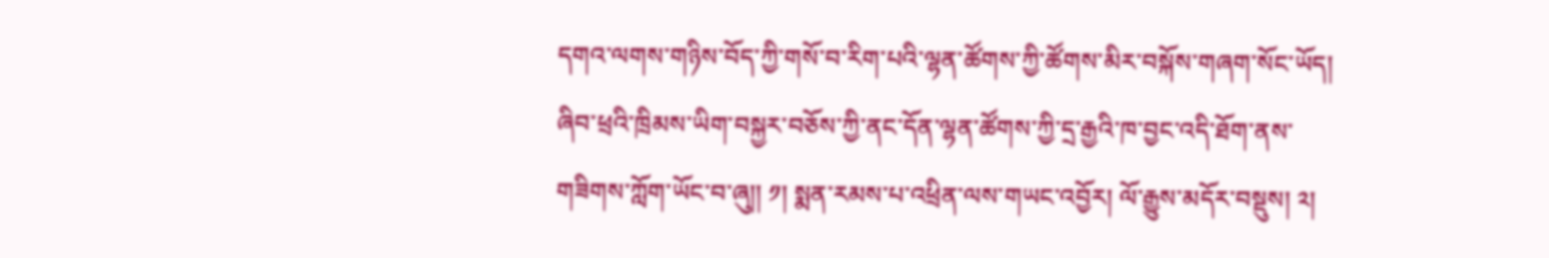དགའ་ལགས་གཉིས་བོད་ཀྱི་གསོ་བ་རིག་པའི་ལྷན་ཚོགས་ཀྱི་ཚོགས་མིར་བསྐོས་གཞག་སོང་ཡོད། ཞིབ་ཕྲའི་ཁྲིམས་ཡིག་བསྐྱར་བཅོས་ཀྱི་ནང་དོན་ལྷན་ཚོགས་ཀྱི་དྲ་རྒྱའི་ཁ་བྱང་འདི་ཐོག་ནས་གཟིགས་ཀློག་ཡོང་བ་ཞུ།། ༡། སྨན་རམས་པ་འཕྲིན་ལས་གཡང་འབྱོར། ལོ་རྒྱུས་མདོར་བསྡུས། ༢།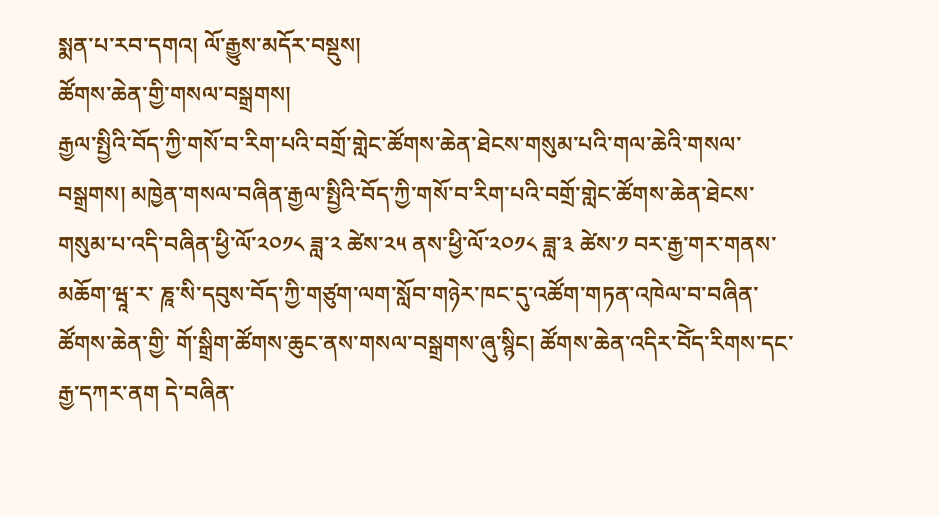སྨན་པ་རབ་དགའ། ལོ་རྒྱུས་མདོར་བསྡུས།
ཚོགས་ཆེན་གྱི་གསལ་བསྒྲགས།
རྒྱལ་སྤྱིའི་བོད་ཀྱི་གསོ་བ་རིག་པའི་བགྲོ་གླེང་ཚོགས་ཆེན་ཐེངས་གསུམ་པའི་གལ་ཆེའི་གསལ་བསྒྲགས། མཁྱེན་གསལ་བཞིན་རྒྱལ་སྤྱིའི་བོད་ཀྱི་གསོ་བ་རིག་པའི་བགྲོ་གླེང་ཚོགས་ཆེན་ཐེངས་གསུམ་པ་འདི་བཞིན་ཕྱི་ལོ་༢༠༡༨ ཟླ་༢ ཚེས་༢༥ ནས་ཕྱི་ལོ་༢༠༡༨ ཟླ་༣ ཚེས་༡ བར་རྒྱ་གར་གནས་མཆོག་ཝཱ་ར་ ཎཱ་སི་དབུས་བོད་ཀྱི་གཙུག་ལག་སློབ་གཉེར་ཁང་དུ་འཚོག་གཏན་འཁེལ་བ་བཞིན་ཚོགས་ཆེན་གྱི་ གོ་སྒྲིག་ཚོགས་ཆུང་ནས་གསལ་བསྒྲགས་ཞུ་སྙིང། ཚོགས་ཆེན་འདིར་བོེད་རིགས་དང་རྒྱ་དཀར་ནག དེ་བཞིན་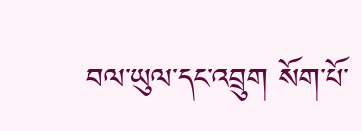བལ་ཡུལ་དང་འབྲུག སོག་པོ་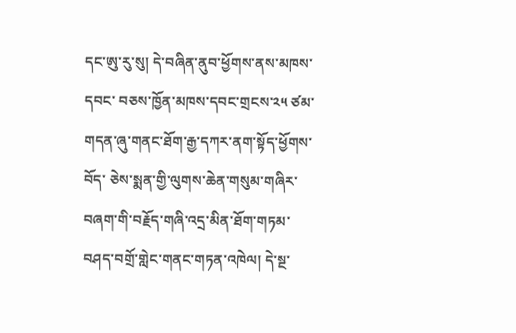དང་ཨུ་རུ་སུ། དེ་བཞིན་ནུབ་ཕྱོགས་ནས་མཁས་དབང་ བཅས་ཁྱོན་མཁས་དབང་གྲངས་༢༥ ཙམ་གདན་ཞུ་གནང་ཐོག་རྒྱ་དཀར་ནག་སྟོད་ཕྱོགས་བོད་ ཅེས་སྨན་གྱི་ལུགས་ཆེན་གསུམ་གཞིར་བཞག་གི་བརྗོད་གཞི་འདྲ་མིན་ཐོག་གཏམ་བཤད་བགྲོ་གླེང་གནང་གཏན་འཁེལ། དེ་སྔ་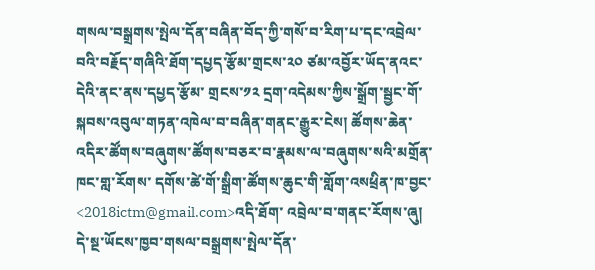གསལ་བསྒྲགས་སྤེལ་དོན་བཞིན་བོད་ཀྱི་གསོ་བ་རིག་པ་དང་འབྲེལ་ བའི་བརྗོད་གཞིའི་ཐོག་དཔྱད་རྩོམ་གྲངས་༢༠ ཙམ་འབྱོར་ཡོད་ནའང་དེའི་ནང་ནས་དཔྱད་རྩོམ་ གྲངས་༡༢ དྲག་འདེམས་ཀྱིས་སྒྲོག་སྦྱང་གོ་སྐབས་འབུལ་གཏན་འཁེལ་བ་བཞིན་གནང་རྒྱུར་ངེས། ཚོགས་ཆེན་འདིར་ཚོགས་བཞུགས་ཚོགས་བཅར་བ་རྣམས་ལ་བཞུགས་སའི་མགྲོན་ཁང་གླ་རོགས་ དགོས་ཚེ་གོ་སྒྲིག་ཚོགས་ཆུང་གི་གློག་འསཕྲིན་ཁ་བྱང་<2018ictm@gmail.com>འདི་ཐོག་ འབྲེལ་བ་གནང་རོགས་ཞུ། དེ་སྔ་ཡོངས་ཁྱབ་གསལ་བསྒྲགས་སྤེལ་དོན་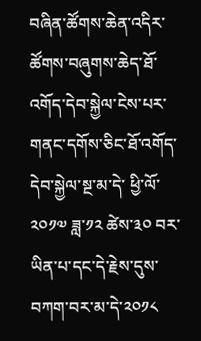བཞིན་ཚོགས་ཆེན་འདིར་ ཚོགས་བཞུགས་ཆེད་ཐོ་འགོད་དེབ་སྐྱེལ་ངེས་པར་གནང་དགོས་ཅིང་ཐོ་འགོད་དེབ་སྐྱེལ་སྔ་མ་དེ་ ཕྱི་ལོ་༢༠༡༧ ཟླ་༡༢ ཚེས་༣༠ བར་ཡིན་པ་དང་དེ་རྗེས་དུས་བཀག་བར་མ་དེ་༢༠༡༨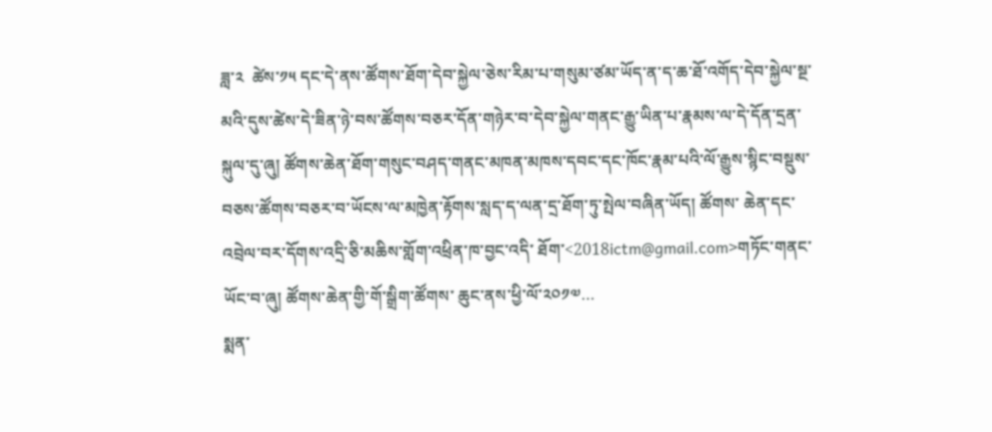ཟླ་༢  ཚེས་༡༥ དང་དེ་ནས་ཚོགས་ཐོག་དེབ་སྐྱེལ་ཅེས་རིམ་པ་གསུམ་ཙམ་ཡོད་ན་ད་ཆ་ཐོ་འགོད་དེབ་སྐྱེལ་སྔ་མའི་དུས་ཚེས་དེ་ཟིན་ཉེ་བས་ཚོགས་བཅར་དོན་གཉེར་བ་དེབ་སྐྱེལ་གནང་རྒྱུ་ཡིན་པ་རྣམས་ལ་དེ་དོན་དྲན་སྐུལ་དུ་ཞུ། ཚོགས་ཆེན་ཐོག་གསུང་བཤད་གནང་མཁན་མཁས་དབང་དང་ཁོང་རྣམ་པའི་ལོ་རྒྱུས་སྙིང་བསྡུས་བཅས་ཚོགས་བཅར་བ་ཡོངས་ལ་མཁྱེན་རྟོགས་སླད་ད་ལན་དྲ་ཐོག་ཏུ་སྤེལ་བཞིན་ཡོད། ཚོགས་ ཆེན་དང་འབྲེལ་བར་དོགས་འདྲི་ཅི་མཆིས་གློག་འཕྲིན་ཁ་བྱང་འདི་ ཐོག་<2018ictm@gmail.com>གཏོང་གནང་ཡོང་བ་ཞུ། ཚོགས་ཆེན་གྱི་གོ་སྒྲིག་ཚོགས་ ཆུང་ནས་ཕྱི་ལོ་༢༠༡༧…
སྨན་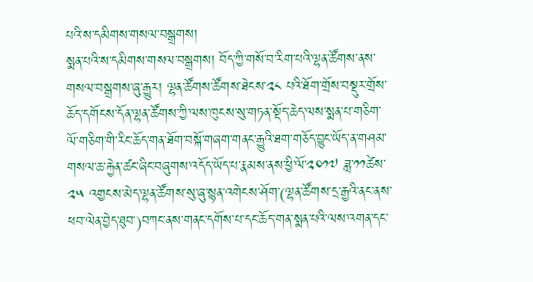པའི་ས་དམིགས་གསལ་བསྒྲགས།
སྨན་པའི་ས་དམིགས་གསལ་བསྒྲགས། བོད་ཀྱི་གསོ་བ་རིག་པའི་ལྷན་ཚོགས་ནས་གསལ་བསྒྲགས་ཞུ་རྒྱུར། ལྷན་ཚོགས་ཚོགས་ཐེངས་༢༨ པའི་ཐོག་གྲོས་བསྡུར་གྲོས་ཆོད་དགོངས་དོན་ལྷན་ཚོགས་ཀྱི་ལས་ཁུངས་སུ་གཏན་སྡོད་ཆེད་ལས་སྨན་པ་གཅིག་ལོ་གཅིག་གི་རིང་ཆོད་གན་ཐོག་བསྐོ་གཞག་གནང་རྒྱུའི་ཐག་གཅོད་བྱུང་ཡོད་ན་གཤམ་གསལ་ཆ་རྐྱེན་ཚང་ཞིང་བཞུགས་འདོད་ཡོད་པ་རྣམས་ནས་ཕྱི་ལོ་༢༠༡༧ ཟླ་༡༡ཚེས་༢༥ འགྱངས་མེད་ལྷན་ཚོགས་སུ་ཞུ་སྙན་འགེངས་ཤོག་(ལྷན་ཚོགས་དྲ་རྒྱའི་ནང་ནས་ཕབ་ལེན་བྱེད་ཐུབ་)བཀང་ནས་གནང་དགོས་པ་དང་ཆོད་གན་སྨན་པའི་ལས་འགན་དང་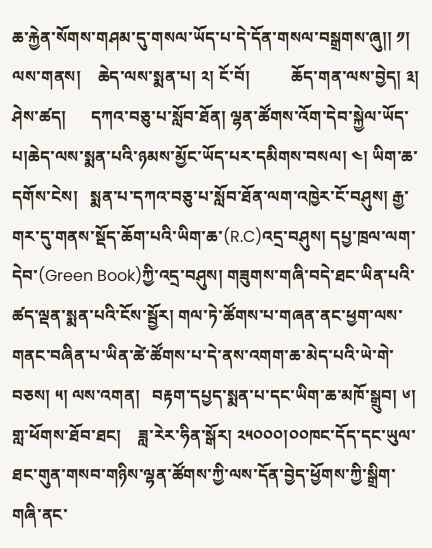ཆ་རྐྱེན་སོགས་གཤམ་དུ་གསལ་ཡོད་པ་དེ་དོན་གསལ་བསྒྲགས་ཞུ།། ༡། ལས་གནས།    ཆེད་ལས་སྨན་པ། ༢། ངོ་བོ།          ཆོད་གན་ལས་བྱེད། ༣། ཤེས་ཚད།      དཀའ་བཅུ་པ་སློབ་ཐོན། ལྷན་ཚོགས་འོག་དེབ་སྐྱེལ་ཡོད་པ།ཆེད་ལས་སྨན་པའི་ཉམས་མྱོང་ཡོད་པར་དམིགས་བསལ། ༤། ཡིག་ཆ་དགོས་ངེས།   སྨན་པ་དཀའ་བཅུ་པ་སློབ་ཐོན་ལག་འཁྱེར་ངོ་བཤུས། རྒྱ་གར་དུ་གནས་སྡོད་ཆོག་པའི་ཡིག་ཆ་(R.C)འདྲ་བཤུས། དཔྱ་ཁྲལ་ལག་དེབ་(Green Book)ཀྱི་འདྲ་བཤུས། གཟུགས་གཞི་བདེ་ཐང་ཡིན་པའི་ཚད་ལྡན་སྨན་པའི་ངོས་སྦྱོར། གལ་ཏེ་ཚོགས་པ་གཞན་ནང་ཕྱག་ལས་གནང་བཞིན་པ་ཡིན་ཚེ་ཚོགས་པ་དེ་ནས་འགག་ཆ་མེད་པའི་ཡེ་གེ་བཅས། ༥། ལས་འགན།   བརྟག་དཔྱད་སྨན་པ་དང་ཡིག་ཆ་མཁོ་སྒྲུབ། ༦། གླ་ཕོགས་ཐོབ་ཐང།    ཟླ་རེར་ཧིན་སྒོར། ༢༥༠༠༠།༠༠ཁང་དོད་དང་ཡུལ་ཐང་གུན་གསབ་གཉིས་ལྷན་ཚོགས་ཀྱི་ལས་དོན་བྱེད་ཕྱོགས་ཀྱི་སྒྲིག་གཞི་ནང་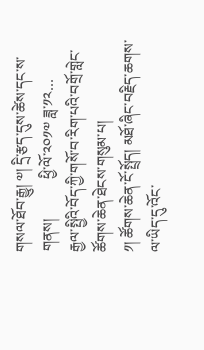གསལ་ཐོབ་རྒྱུ། ༧། དྲི་རྩད་དུས་ཚེས་དང་ས་གནས།           ཕྱི་ལོ་༢༠༡༧ ཟླ་༡༢…
རྒྱལ་སྤྱིའི་བོད་ཀྱི་གསོ་བ་རིག་པའི་བགྲོ་གླེང་ཚོགས་ཆེན་ཐེངས་གསུམ་པ།
༡། ཚོགས་ཆེན་ངོ་སྤྲོད། མཐོ་ཞིང་བརྗིད་ཆགས་ལ་ཡིད་དུ་འོང་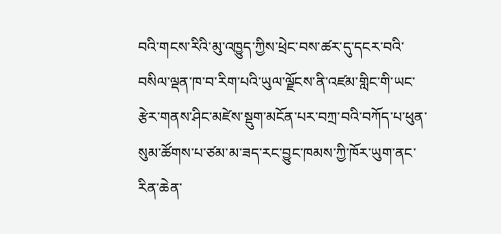བའི་གངས་རིའི་མུ་འཁྱུད་ཀྱིས་ཕྲེང་བས་ཚར་དུ་དངར་བའི་བསིལ་ལྡན་ཁ་བ་རིག་པའི་ཡུལ་ལྗོངས་ནི་འཛམ་གླིང་གི་ཡང་རྩེར་གནས་ཤིང་མཛེས་སྡུག་མངོན་པར་བཀྲ་བའི་བཀོད་པ་ཕུན་སུམ་ཚོགས་པ་ཙམ་མ་ཟད་རང་བྱུང་ཁམས་ཀྱི་ཁོར་ཡུག་ནང་རིན་ཆེན་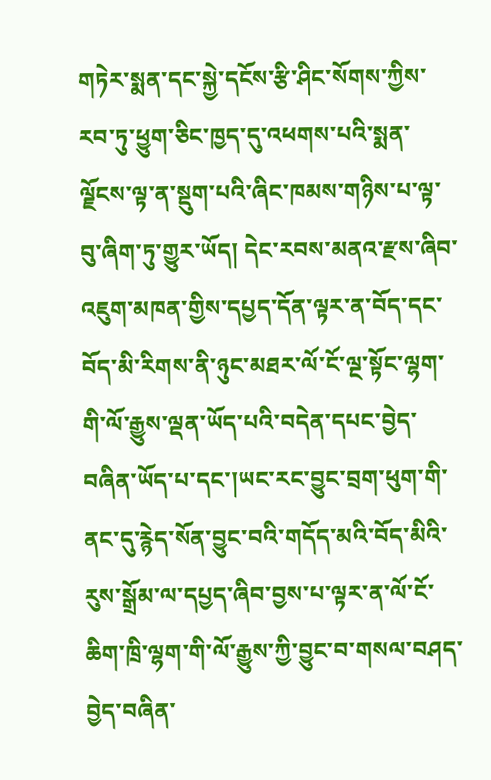གཏེར་སྨན་དང་སྐྱེ་དངོས་རྩི་ཤིང་སོགས་ཀྱིས་རབ་ཏུ་ཕྱུག་ཅིང་ཁྱད་དུ་འཕགས་པའི་སྨན་ལྗོངས་ལྟ་ན་སྡུག་པའི་ཞིང་ཁམས་གཉིས་པ་ལྟ་བུ་ཞིག་ཏུ་གྱུར་ཡོད། དེང་རབས་མནའ་རྫས་ཞིབ་འཇུག་མཁན་གྱིས་དཔྱད་དོན་ལྟར་ན་བོད་དང་བོད་མི་རིགས་ནི་ཉུང་མཐར་ལོ་ངོ་ལྔ་སྟོང་ལྷག་གི་ལོ་རྒྱུས་ལྡན་ཡོད་པའི་བདེན་དཔང་བྱེད་བཞིན་ཡོད་པ་དང་།ཡང་རང་བྱུང་བྲག་ཕུག་གི་ནང་དུ་རྙེད་སོན་བྱུང་བའི་གདོད་མའི་བོད་མིའི་རུས་སྒྲོམ་ལ་དཔྱད་ཞིབ་བྱས་པ་ལྟར་ན་ལོ་ངོ་ཆིག་ཁྲི་ལྷག་གི་ལོ་རྒྱུས་ཀྱི་བྱུང་བ་གསལ་བཤད་བྱེད་བཞིན་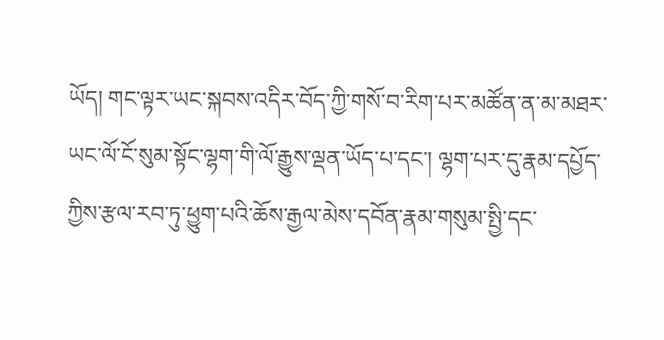ཡོད། གང་ལྟར་ཡང་སྐབས་འདིར་བོད་ཀྱི་གསོ་བ་རིག་པར་མཚོན་ན་མ་མཐར་ཡང་ལོ་ངོ་སུམ་སྟོང་ལྷག་གི་ལོ་རྒྱུས་ལྡན་ཡོད་པ་དང་། ལྷག་པར་དུ་རྣམ་དཔྱོད་ཀྱིས་རྩལ་རབ་ཏུ་ཕྱུག་པའི་ཆོས་རྒྱལ་མེས་དབོན་རྣམ་གསུམ་སྤྱི་དང་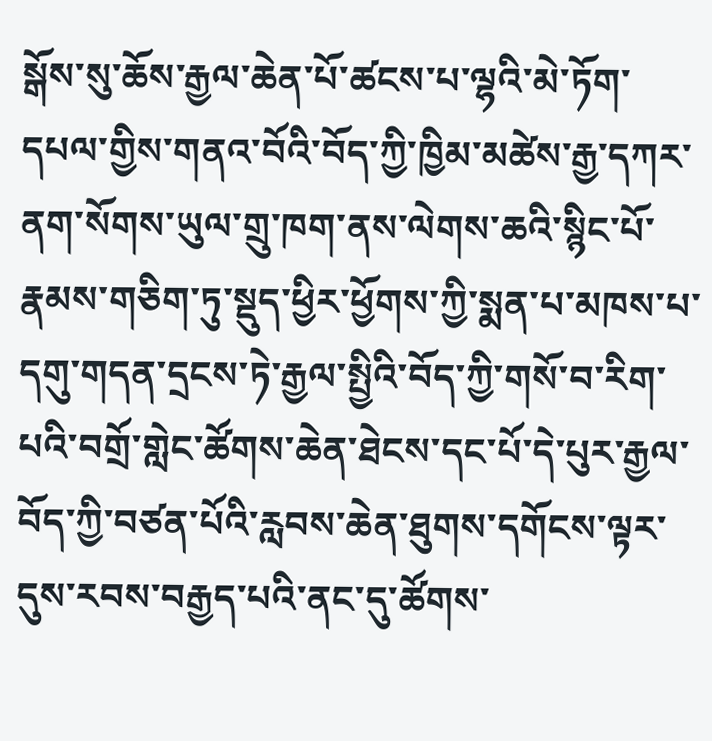སྒོས་སུ་ཆོས་རྒྱལ་ཆེན་པོ་ཚངས་པ་ལྷའི་མེ་ཏོག་དཔལ་གྱིས་གནའ་བོའི་བོད་ཀྱི་ཁྱིམ་མཚེས་རྒྱ་དཀར་ནག་སོགས་ཡུལ་གྲུ་ཁག་ནས་ལེགས་ཆའི་སྙིང་པོ་རྣམས་གཅིག་ཏུ་སྡུད་ཕྱིར་ཕྱོགས་ཀྱི་སྨན་པ་མཁས་པ་དགུ་གདན་དྲངས་ཏེ་རྒྱལ་སྤྱིའི་བོད་ཀྱི་གསོ་བ་རིག་པའི་བགྲོ་གླེང་ཚོགས་ཆེན་ཐེངས་དང་པོ་དེ་པུར་རྒྱལ་བོད་ཀྱི་བཙན་པོའི་རླབས་ཆེན་ཐུགས་དགོངས་ལྟར་དུས་རབས་བརྒྱད་པའི་ནང་དུ་ཚོགས་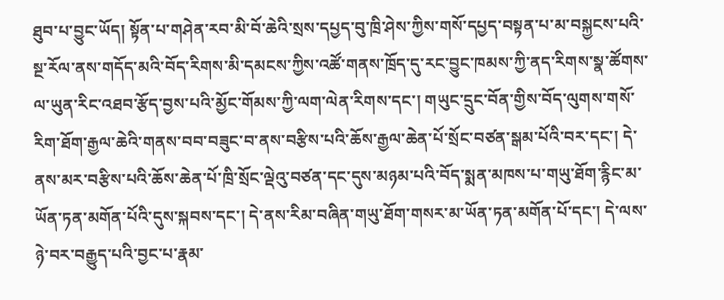ཐུབ་པ་བྱུང་ཡོད། སྟོན་པ་གཤེན་རབ་མི་བོ་ཆེའི་སྲས་དཔྱད་བུ་ཁྲི་ཤེས་ཀྱིས་གསོ་དཔྱད་བསྟན་པ་མ་བསྐྱངས་པའི་སྔ་རོལ་ནས་གདོད་མའི་བོད་རིགས་མི་དམངས་ཀྱིས་འཚོ་གནས་ཁྲོད་དུ་རང་བྱུང་ཁམས་ཀྱི་ནད་རིགས་སྣ་ཚོགས་ལ་ཡུན་རིང་འཐབ་རྩོད་བྱས་པའི་མྱོང་གོམས་ཀྱི་ལག་ལེན་རིགས་དང་། གཡུང་དྲུང་བོན་གྱིས་བོད་ལུགས་གསོ་རིག་ཐོག་རྒྱལ་ཆེའི་གནས་བབ་བཟུང་བ་ནས་བརྩིས་པའི་ཆོས་རྒྱལ་ཆེན་པོ་སྲོང་བཙན་སྒམ་པོའི་བར་དང་། དེ་ནས་མར་བརྩིས་པའི་ཆོས་ཆེན་པོ་ཁྲི་སྲོང་ལྡེའུ་བཙན་དང་དུས་མཉམ་པའི་བོད་སྨན་མཁས་པ་གཡུ་ཐོག་རྙིང་མ་ཡོན་ཏན་མགོན་པོའི་དུས་སྐབས་དང་། དེ་ནས་རིམ་བཞིན་གཡུ་ཐོག་གསར་མ་ཡོན་ཏན་མགོན་པོ་དང་། དེ་ལས་ཉེ་བར་བརྒྱུད་པའི་བྱང་པ་རྣམ་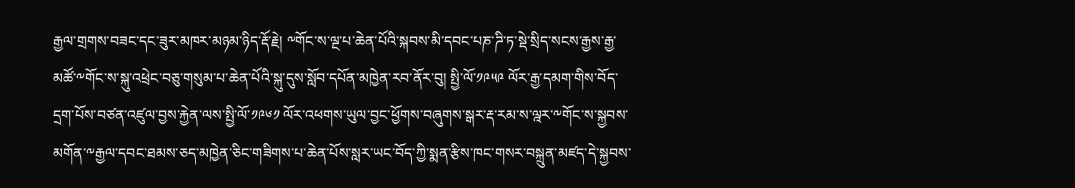རྒྱལ་གྲགས་བཟང་དང་ཟུར་མཁར་མཉམ་ཉིད་རྡོ་རྗེ། ༸གོང་ས་ལྔ་པ་ཆེན་པོའི་སྐབས་མི་དབང་པཎ་ཌི་ཏ་སྡེ་སྲིད་སངས་རྒྱས་རྒྱ་མཚོ་༸གོང་ས་སྐུ་འཕྲེང་བཅུ་གསུམ་པ་ཆེན་པོའི་སྐུ་དུས་སློབ་དཔོན་མཁྱེན་རབ་ནོར་བུ། སྤྱི་ལོ་༡༩༥༩ ལོར་རྒྱ་དམག་གིས་བོད་དྲག་པོས་བཙན་འཛུལ་བྱས་རྐྱེན་ལས་སྤྱི་ལོ་༡༩༦༡ ལོར་འཕགས་ཡུལ་བྱང་ཕྱོགས་བཞུགས་སྒར་རྡ་རམ་ས་ལྰར་༸གོང་ས་སྐྱབས་མགོན་༸རྒྱལ་དབང་ཐམས་ཅད་མཁྱེན་ཅིང་གཟིགས་པ་ཆེན་པོས་སླར་ཡང་བོད་ཀྱི་སྨན་རྩིས་ཁང་གསར་བསྐྲུན་མཛད་དེ་སྐྱབས་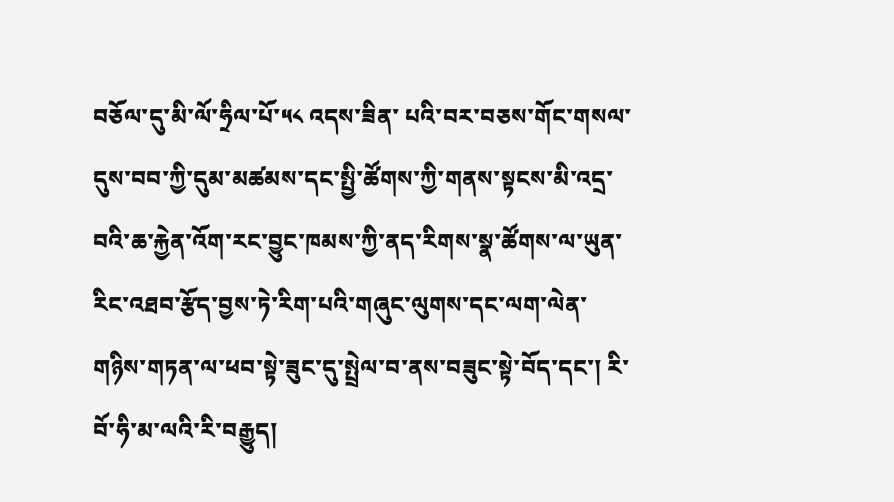བཅོལ་དུ་མི་ལོ་ཧྲིལ་པོ་༥༨ འདས་ཟིན་ པའི་བར་བཅས་གོང་གསལ་དུས་བབ་ཀྱི་དུམ་མཚམས་དང་སྤྱི་ཚོགས་ཀྱི་གནས་སྟངས་མི་འདྲ་བའི་ཆ་རྐྱེན་འོག་རང་བྱུང་ཁམས་ཀྱི་ནད་རིགས་སྣ་ཚོགས་ལ་ཡུན་རིང་འཐབ་རྩོད་བྱས་ཏེ་རིག་པའི་གཞུང་ལུགས་དང་ལག་ལེན་གཉིས་གཏན་ལ་ཕབ་སྟེ་ཟུང་དུ་སྤྲེལ་བ་ནས་བཟུང་སྟེ་བོད་དང་། རི་བོ་ཧི་མ་ལའི་རི་བརྒྱུད།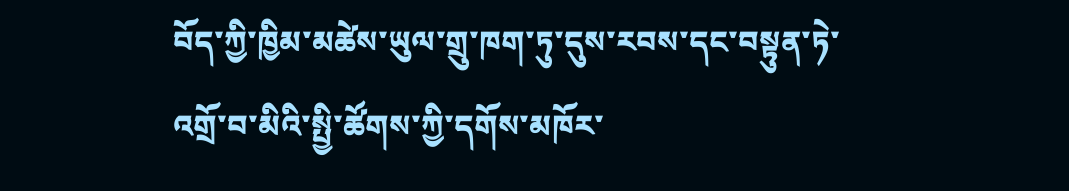བོད་ཀྱི་ཁྱིམ་མཚེས་ཡུལ་གྲུ་ཁག་ཏུ་དུས་རབས་དང་བསྟུན་ཏེ་འགྲོ་བ་མིའི་སྤྱི་ཚོགས་ཀྱི་དགོས་མཁོར་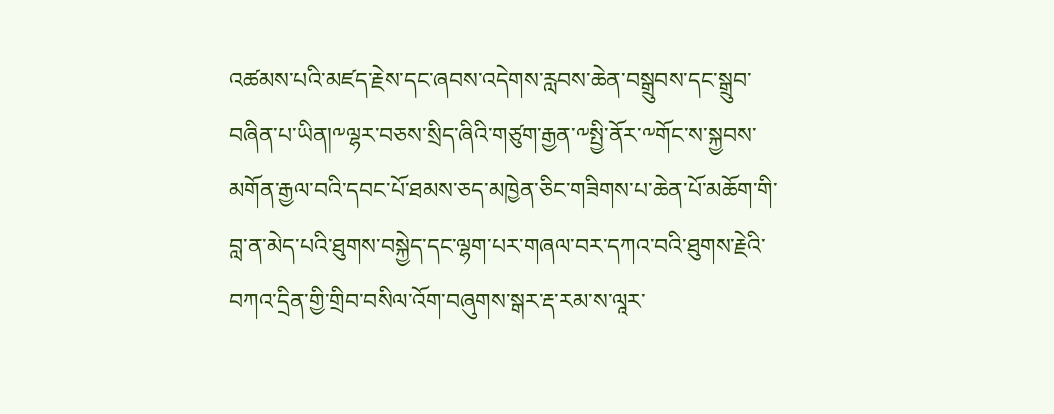འཚམས་པའི་མཛད་རྗེས་དང་ཞབས་འདེགས་རླབས་ཆེན་བསྒྲུབས་དང་སྒྲུབ་བཞིན་པ་ཡིན།༸ལྷར་བཅས་སྲིད་ཞིའི་གཙུག་རྒྱན་༸སྤྱི་ནོར་༸གོང་ས་སྐྱབས་མགོན་རྒྱལ་བའི་དབང་པོ་ཐམས་ཅད་མཁྱེན་ཅིང་གཟིགས་པ་ཆེན་པོ་མཆོག་གི་བླ་ན་མེད་པའི་ཐུགས་བསྐྱེད་དང་ལྷག་པར་གཞལ་བར་དཀའ་བའི་ཐུགས་རྗེའི་བཀའ་དྲིན་གྱི་གྲིབ་བསིལ་འོག་བཞུགས་སྒར་རྡ་རམ་ས་ལཱར་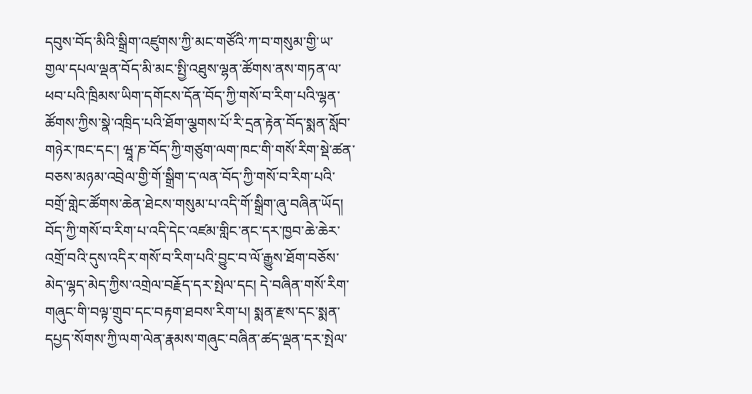དབུས་བོད་མིའི་སྒྲིག་འཛུགས་ཀྱི་མང་གཙོའི་ཀ་བ་གསུམ་གྱི་ཡ་གྱལ་དཔལ་ལྡན་བོད་མི་མང་སྤྱི་འཐུས་ལྷན་ཚོགས་ནས་གཏན་ལ་ཕབ་པའི་ཁྲིམས་ཡིག་དགོངས་དོན་བོད་ཀྱི་གསོ་བ་རིག་པའི་ལྷན་ཚོགས་ཀྱིས་སྣེ་འཁྲིད་པའི་ཐོག་ལྕགས་པོ་རི་དྲན་རྟེན་བོད་སྨན་སློབ་གཉེར་ཁང་དང་། ཝཱ་ཎ་བོད་ཀྱི་གཙུག་ལག་ཁང་གི་གསོ་རིག་སྡེ་ཚན་བཅས་མཉམ་འབྲེལ་གྱི་གོ་སྒྲིག་ད་ལན་བོད་ཀྱི་གསོ་བ་རིག་པའི་བགྲོ་གླེང་ཚོགས་ཆེན་ཐེངས་གསུམ་པ་འདི་གོ་སྒྲིག་ཞུ་བཞིན་ཡོད། བོད་ཀྱི་གསོ་བ་རིག་པ་འདི་དེང་འཛམ་གླིང་ནང་དར་ཁྱབ་ཆེ་ཆེར་འགྲོ་བའི་དུས་འདིར་གསོ་བ་རིག་པའི་བྱུང་བ་ལོ་རྒྱུས་ཐོག་བཅོས་མེད་ལྷད་མེད་ཀྱིས་འགྲེལ་བརྗོད་དར་སྤེལ་དང། དེ་བཞིན་གསོ་རིག་གཞུང་གི་བལྟ་གྲུབ་དང་བརྟག་ཐབས་རིག་པ། སྨན་རྫས་དང་སྨན་དཔྱད་སོགས་ཀྱི་ལག་ལེན་རྣམས་གཞུང་བཞིན་ཚད་ལྡན་དར་སྤེལ་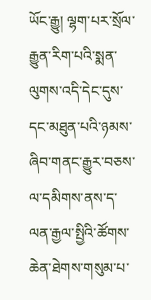ཡོང་རྒྱུ། ལྷག་པར་སྲོལ་རྒྱུན་རིག་པའི་སྨན་ལུགས་འདི་དེང་དུས་དང་མཐུན་པའི་ཉམས་ཞིབ་གནང་རྒྱུར་བཅས་ལ་དམིགས་ནས་ད་ལན་རྒྱལ་སྤྱིའི་ཚོགས་ཆེན་ཐེགས་གསུམ་པ་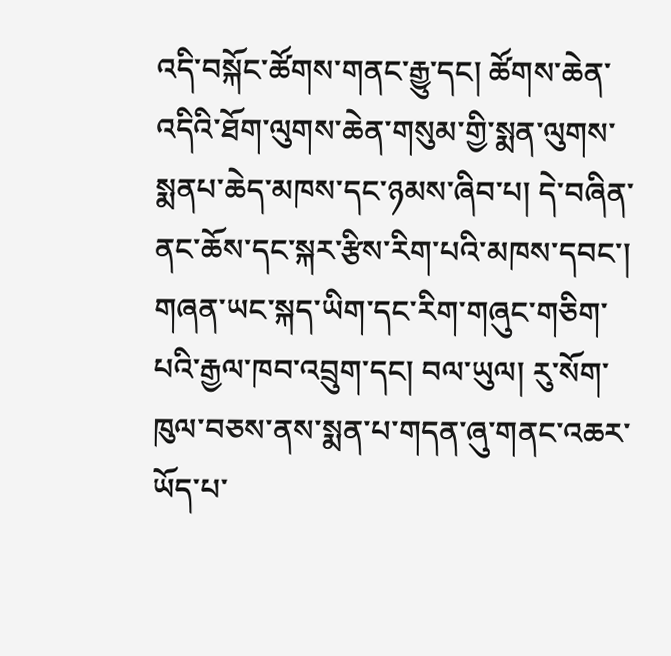འདི་བསྐོང་ཚོགས་གནང་རྒྱུ་དང། ཚོགས་ཆེན་འདིའི་ཐོག་ལུགས་ཆེན་གསུམ་གྱི་སྨན་ལུགས་སྨནཔ་ཆེད་མཁས་དང་ཉམས་ཞིབ་པ། དེ་བཞིན་ནང་ཆོས་དང་སྐར་རྩིས་རིག་པའི་མཁས་དབང་། གཞན་ཡང་སྐད་ཡིག་དང་རིག་གཞུང་གཅིག་པའི་རྒྱལ་ཁབ་འབྲུག་དང། བལ་ཡུལ། རུ་སོག་ཁུལ་བཅས་ནས་སྨན་པ་གདན་ཞུ་གནང་འཆར་ཡོད་པ་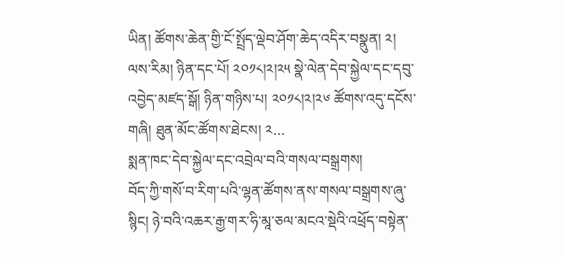ཡིན། ཚོགས་ཆེན་གྱི་ངོ་སྤྲོད་ལྡེབ་ཤོག་ཆེད་འདིར་བསྣུན། ༢། ལས་རིམ། ཉིན་དང་པོ། ༢༠༡༨།༢།༢༥ སྣེ་ལེན་དེབ་སྐྱེལ་དང་དབུ་འབྱེད་མཛད་སྒོ། ཉིན་གཉིས་པ། ༢༠༡༨།༢།༢༦ ཚོགས་འདུ་དངོས་གཞི། ཐུན་མོང་ཚོགས་ཐེངས། ༢…
སྨན་ཁང་དེབ་སྐྱེལ་དང་འབྲེལ་བའི་གསལ་བསྒྲགས།
བོད་ཀྱི་གསོ་བ་རིག་པའི་ལྷན་ཚོགས་ནས་གསལ་བསྒྲགས་ཞུ་སྙིང། ཉེ་བའི་འཆར་རྒྱ་གར་ཧི་མཱ་ཅལ་མངའ་སྡེའི་འཕྲོད་བསྟེན་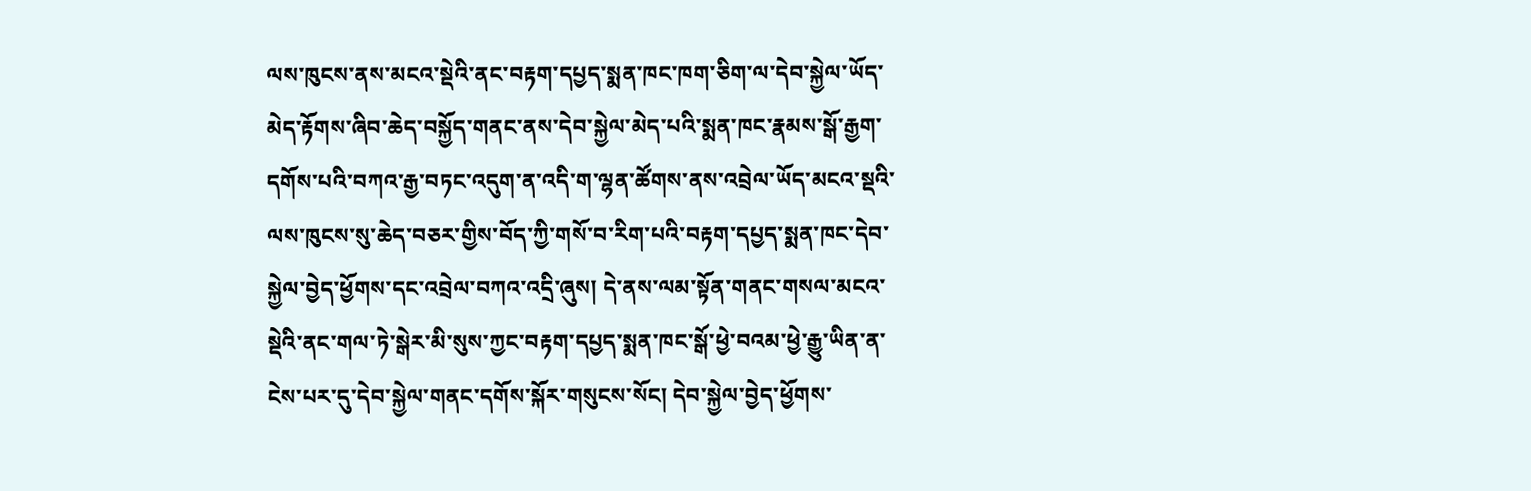ལས་ཁུངས་ནས་མངའ་སྡེའི་ནང་བརྟག་དཔྱད་སྨན་ཁང་ཁག་ཅིག་ལ་དེབ་སྐྱེལ་ཡོད་མེད་རྟོགས་ཞིབ་ཆེད་བསྐྱོད་གནང་ནས་དེབ་སྐྱེལ་མེད་པའི་སྨན་ཁང་རྣམས་སྒོ་རྒྱག་དགོས་པའི་བཀའ་རྒྱ་བཏང་འདུག་ན་འདི་ག་ལྷན་ཚོགས་ནས་འབྲེལ་ཡོད་མངའ་སྡའི་ལས་ཁུངས་སུ་ཆེད་བཅར་གྱིས་བོད་ཀྱི་གསོ་བ་རིག་པའི་བརྟག་དཔྱད་སྨན་ཁང་དེབ་སྐྱེལ་བྱེད་ཕྱོགས་དང་འབྲེལ་བཀའ་འདྲི་ཞུས། དེ་ནས་ལམ་སྟོན་གནང་གསལ་མངའ་སྡེའི་ནང་གལ་ཏེ་སྒེར་མི་སུས་ཀྱང་བརྟག་དཔྱད་སྨན་ཁང་སྒོ་ཕྱེ་བའམ་ཕྱེ་རྒྱུ་ཡིན་ན་ངེས་པར་དུ་དེབ་སྐྱེལ་གནང་དགོས་སྐོར་གསུངས་སོང། དེབ་སྐྱེལ་བྱེད་ཕྱོགས་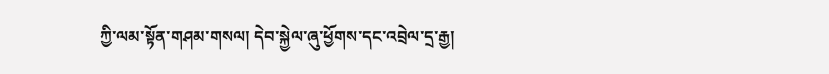ཀྱི་ལམ་སྟོན་གཤམ་གསལ། དེབ་སྐྱེལ་ཞུ་ཕྱོགས་དང་འབྲེལ་དྲ་རྒྱ།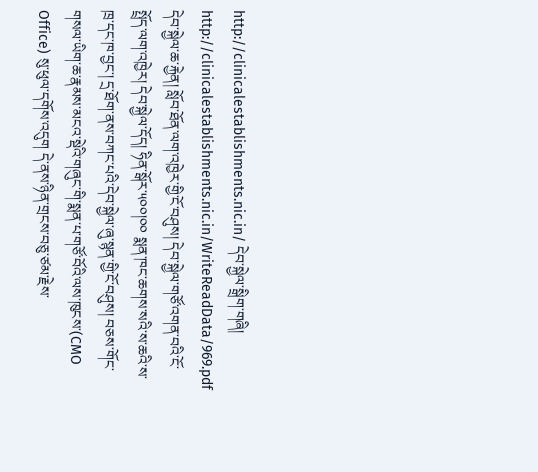http://clinicalestablishments.nic.in/ དེབ་སྐྱེལ་སྒྲིག་གཞི། http://clinicalestablishments.nic.in/WriteReadData/969.pdf དེབ་སྐྱེལ་ཆ་རྐྱེན། སློབ་ཐོན་ལག་འཁྱེར་གྱི་ངོ་བཤུས། དེབ་སྐྱེལ་གཙོ་འགན་བའི་ངོ་སྤྲོད་ལག་འཁྱེར། དེབ་སྐྱེལ་དོད། ཧིན་སྒོར་༥༠༠།༠༠ སྨན་ཁང་ཆགས་སའི་ས་ཆའི་ས་ཁྲ་དང་ཁ་བྱང་། དྲ་ཐོག་ནས་བཀང་པའི་དེབ་སྐྱེལ་ཞུ་སྙན་གྱི་ངོ་བཤུས། བཅས་གོང་གསལ་ཡིག་ཆ་རྣམས་མངའ་སྡེའི་གཞུང་གི་སྨན་པ་གཙོ་བོའི་ལས་ཁུངས་(CMO Office) སུ་ཕུལ་དགོས་འདུག དེ་ནས་ཉིན་གྲངས་བཅུ་ཙམ་རྗེས་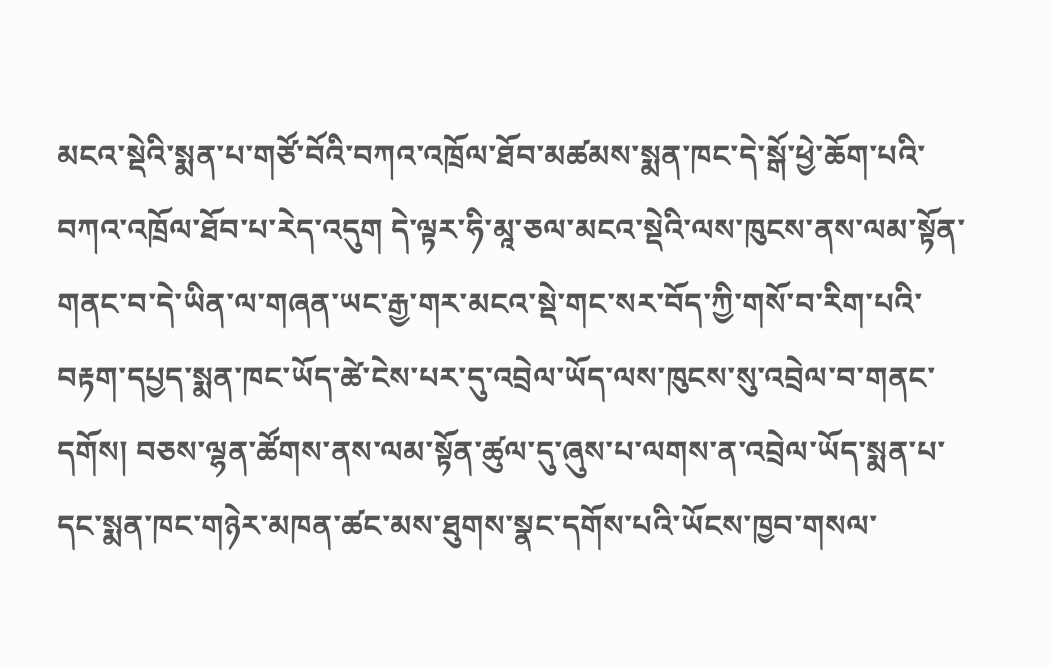མངའ་སྡེའི་སྨན་པ་གཙོ་བོའི་བཀའ་འཁྲོལ་ཐོབ་མཚམས་སྨན་ཁང་དེ་སྒོ་ཕྱེ་ཆོག་པའི་བཀའ་འཁྲོལ་ཐོབ་པ་རེད་འདུག དེ་ལྟར་ཧི་མཱ་ཅལ་མངའ་སྡེའི་ལས་ཁུངས་ནས་ལམ་སྟོན་གནང་བ་དེ་ཡིན་ལ་གཞན་ཡང་རྒྱ་གར་མངའ་སྡེ་གང་སར་བོད་ཀྱི་གསོ་བ་རིག་པའི་བརྟག་དཔྱད་སྨན་ཁང་ཡོད་ཚེ་ངེས་པར་དུ་འབྲེལ་ཡོད་ལས་ཁུངས་སུ་འབྲེལ་བ་གནང་དགོས། བཅས་ལྷན་ཚོགས་ནས་ལམ་སྟོན་ཚུལ་དུ་ཞུས་པ་ལགས་ན་འབྲེལ་ཡོད་སྨན་པ་དང་སྨན་ཁང་གཉེར་མཁན་ཚང་མས་ཐུགས་སྣང་དགོས་པའི་ཡོངས་ཁྱབ་གསལ་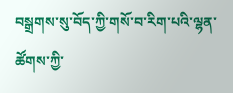བསྒྲགས་སུ་བོད་ཀྱི་གསོ་བ་རིག་པའི་ལྷན་ཚོགས་ཀྱི་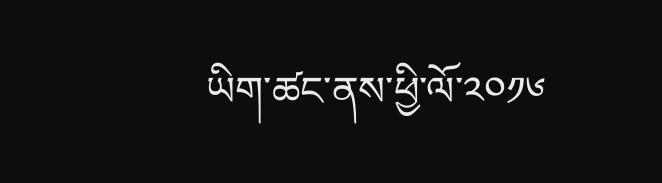ཡིག་ཚང་ནས་ཕྱི་ལོ་༢༠༡༦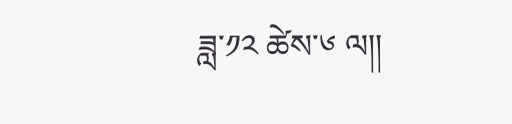ཟླ་༡༢ ཚེས་༦ ལ།།